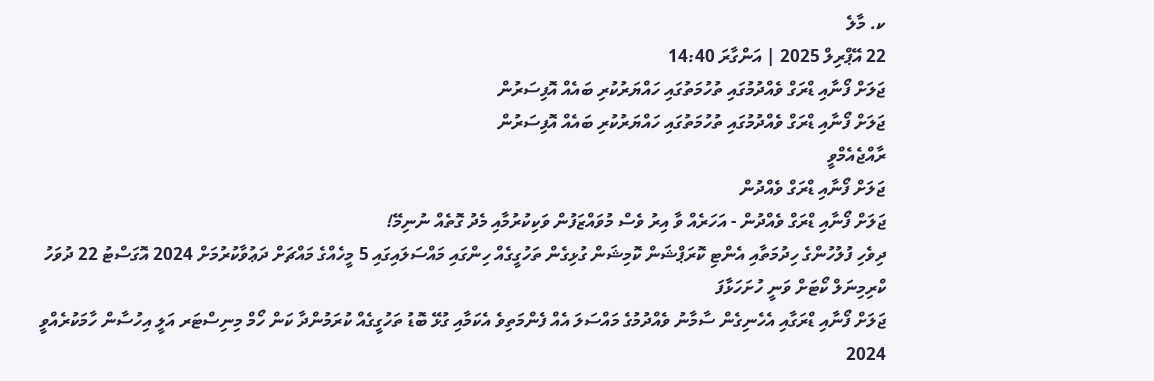ކ. މާލެ
22 އޭޕްރިލް 2025 | އަންގާރަ 14:40
ޖަލަށް ފޯނާއި ޑްރަގް ވެއްދުމުގައި ތުހުމަތުގައި ހައްޔަރުކުރި ބައެއް އޮފިސަރުން
ޖަލަށް ފޯނާއި ޑްރަގް ވެއްދުމުގައި ތުހުމަތުގައި ހައްޔަރުކުރި ބައެއް އޮފިސަރުން
ރާއްޖެއެމްވީ
ޖަލަށް ފޯނާއި ޑްރަގް ވެއްދުން
ޖަލަށް ފޯނާއި ޑްރަގް ވެއްދުން - އަހަރެއް ވާ އިރު ވެސް މުވައްޒަފުން ވަކިކުރުމާއި މެދު ގޮތެއް ނުނިމޭ!
ދިވެހި ފުލުހުންގެ ހިދުމަތާއި އެންޓި ކޮރަޕްޝަން ކޮމިޝަން ގުޅިގެން ތަހުގީގެއް ހިންގައި މައްސަލައިގައި 5 މީހެއްގެ މައްޗަށް ދަޢުވާކުރުމަށް 2024 އޮގަސްޓު 22 ދުވަހު ކްރިމިނަލް ކޯޓަށް ވަނީ ހުށަހަޅާފަ
ޖަލަށް ފޯނާއި ޑްރަގާއި އެހެނިގެން ސާމާނު ވެއްދުމުގެ މައްސަލަ އެއް ފެންމަތިވެ އެކަމާއި ގުޅޭ ބޮޑު ތަހުގީގެއް ކުރަމުންދާ ކަން ހޯމް މިނިސްޓަރ އަލީ އިހުސާން ހާމަކުރެއްވީ 2024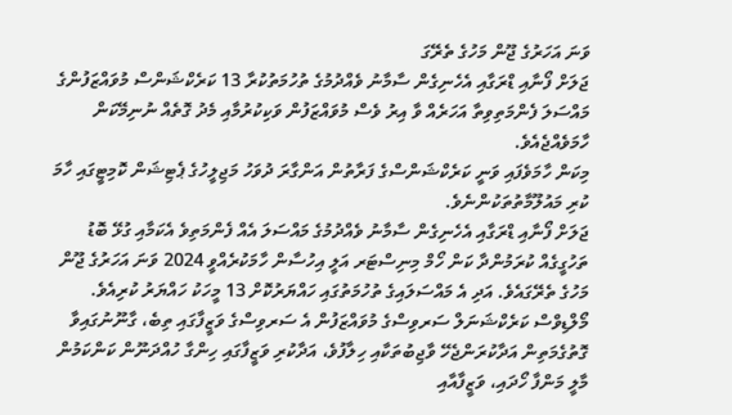ވަނަ އަހަރުގެ ޖޫން މަހުގެ ތެރޭގަ
ޖަލަށް ފޯނާއި ޑްރަގާއި އެހެނިގެން ސާމާނު ވެއްދުމުގެ ތުހުމަތުކުރާ 13 ކަރެކްޝަންސް މުވައްޒަފުންގެ މައްސަލަ ފެންމަތިވިތާ އަހަރެއް ވާ އިރު ވެސް މުވައްޒަފުން ވަކިކުރުމާއި މެދު ގޮތެއް ނުނިމޭކަން ހާމަވެއްޖެއެވެ.
މިކަން ހާމަވެފައި ވަނީ ކަރެކްޝަންސްގެ ފަރާތުން އަންގާރަ ދުވަހު މަޖިލީހުގެ ޕެޓިޝަން ކޮމިޓީގައި ހާމަ ކުރި މައުލޫމާތުތަކުންނެވެ.
ޖަލަށް ފޯނާއި ޑްރަގާއި އެހެނިގެން ސާމާނު ވެއްދުމުގެ މައްސަލަ އެއް ފެންމަތިވެ އެކަމާއި ގުޅޭ ބޮޑު ތަހުގީގެއް ކުރަމުންދާ ކަން ހޯމް މިނިސްޓަރ އަލީ އިހުސާން ހާމަކުރެއްވީ 2024 ވަނަ އަހަރުގެ ޖޫން މަހުގެ ތެރޭގައެވެ. އަދި އެ މައްސަލައިގެ ތުހުމަތުގައި ހައްޔަރުކޮށް 13 މީހަކު ހައްޔަރު ކުރިއެވެ.
މޯލްޑިވްސް ކަރެކްޝަނަލް ސަރވިސްގެ މުވައްޒަފުން އެ ސަރވިސްގެ ވަޒީފާގައި ތިބެ، ގާނޫނުގައިވާ ގޮތުގެމަތިން އަދާކުރަންޖެހޭ ވާޖިބުތަކާއި ހިލާފުވެ، އަދާކުރި ވަޒީފާގައި ހިންގާ ހުއްދަނޫން ކަންކަމުން މާލީ މަންފާ ހޯދައި، ވަޒީފާއާއި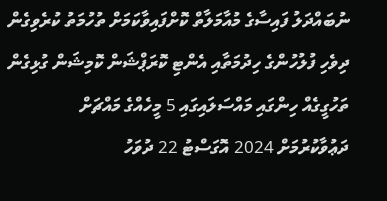ނުބައްދަލު ފައިސާގެ މުއާމަލާތް ކޮށްފައިވާކަމަށް ތުހުމަތު ކުރެވިގެން ދިވެހި ފުލުހުންގެ ހިދުމަތާއި އެންޓި ކޮރަޕްޝަން ކޮމިޝަން ގުޅިގެން ތަހުގީގެއް ހިންގައި މައްސަލައިގައި 5 މީހެއްގެ މައްޗަށް ދަޢުވާކުރުމަށް 2024 އޮގަސްޓު 22 ދުވަހު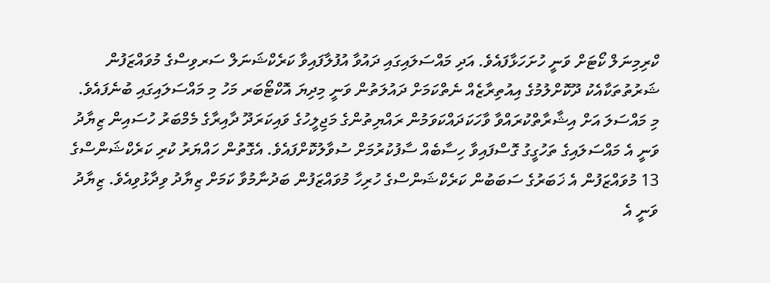ކްރިމިނަލް ކޯޓަށް ވަނީ ހުށަހަޅާފައެވެ. އަދި މައްސަލައިގައި ދައުވާ އުފުލާފައިވާ ކަރެކްޝަނަލް ސަރވިސްގެ މުވައްޒަފުން ޝަރުތުތަކާއެކު ދޫކޮށްލުމުގެ އިއުތިރާޒެއް ނެތްކަމަށް ދައުލަތުން ވަނީ މިދިޔަ އޮކްޓޯބަރ މަހު މި މައްސަލައިގައި ބުނެފައެވެ.
މި މައްސަލަ އަށް އިޝާރާތްކުރައްވާ ވާހަކަދައްކަވަމުން ރައްޔިތުންގެ މަޖިލީހުގެ ވައިކަރަދޫ ދާއިރާގެ މެމްބަރު ހުސައިން ޒިޔާދު ވަނީ އެ މައްސަލައިގެ ތަހުގީގު ގޮސްފައިވާ ހިސާބެއް ސާފުކުރުމަށް ސުވާލުކޮށްފައެވެ. އެގޮތުން ހައްޔަރު ކުރި ކަރެކްޝަންސްގެ 13 މުވައްޒަފުން އެ ޚަބަރުގެ ސަބަބުން ކަރެކްޝަންސްގެ ހުރިހާ މުވައްޒަފުން ބަދުނާމުވާ ކަމަށް ޒިޔާދު ވިދާޅުވިއެވެ. ޒިޔާދު ވަނީ އެ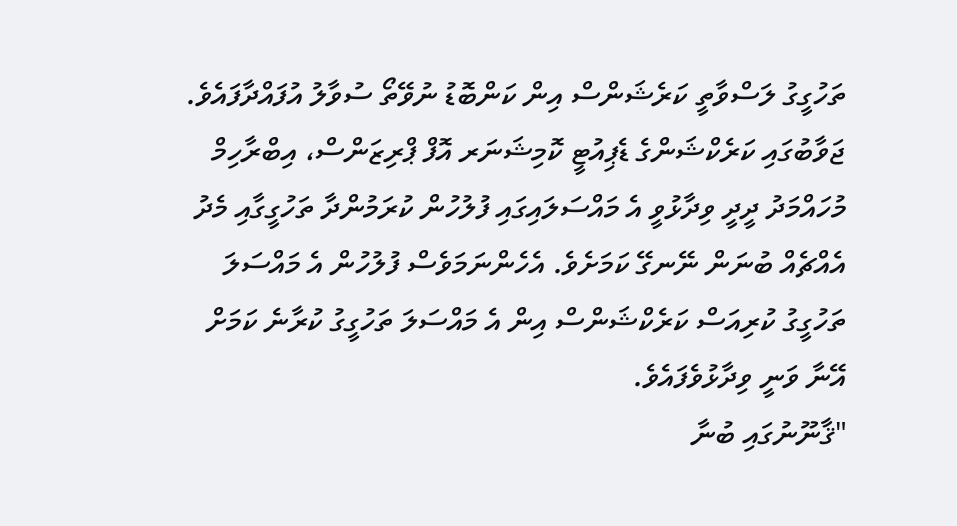ތަހުގީގު ލަސްވާތީ ކަރެޝަންސް އިން ކަންބޮޑު ނުވޭތޯ ސުވާލު އުފައްދާފައެވެ.
ޖަވާބުގައި ކަރެކްޝަންގެ ޑެޕިއުޓީ ކޮމިޝަނަރ އޮފް ޕްރިޒަންސް، އިބްރާހިމް މުހައްމަދު ދީދީ ވިދާޅުވީ އެ މައްސަލައިގައި ފުލުހުން ކުރަމުންދާ ތަހުގީގާއި މެދު އެއްޗެއް ބުނަން ނޭނގޭ ކަމަށެވެ. އެހެންނަމަވެސް ފުލުހުން އެ މައްސަލަ ތަހުގީގު ކުރިއަސް ކަރެކްޝަންސް އިން އެ މައްސަލަ ތަހުގީގު ކުރާނެ ކަމަށް އޭނާ ވަނީ ވިދާޅުވެފައެވެ.
"ޤާނޫނުގައި ބުނާ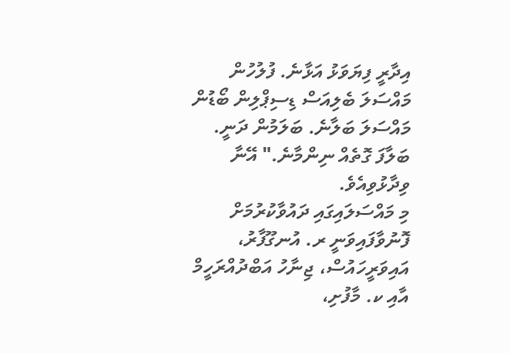އިދާރީ ފިޔަވަޅު އަޅާނެ. ފުލުހުން މައްސަލަ ބެލިއަސް ޑިސިޕްލިން ބޯޑުން މައްސަލަ ބަލާނެ. ބަލަމުން ދަނީ. ބަލާފަ ގޮތެއް ނިންމާނެ." އޭނާ ވިދާޅުވިއެވެ.
މި މައްސަލައިގައި ދައުވާކުރުމަށް ފޮނުވާފައިވަނީ ރ. އުނގޫފާރު، އައިވަރީހައުސް، ޖިނާހު އަބްދުއްރަހީމް އާއި ކ. މާފުށި،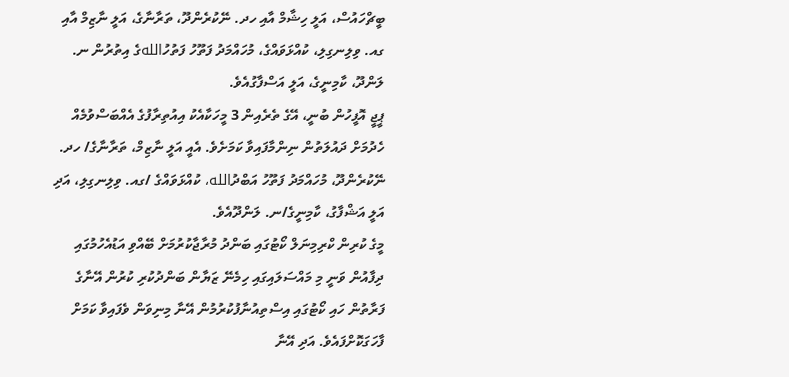ބީޗްހައުސް، އަލީ ހިޝާމް އާއި ހދ. ނޭކުރެންދޫ، ތަރާނާގެ، އަލީ ނާޒިމް އާއި ގއ. ވިލިނގިލި، ކުއްޅަވައްގެ، މުހައްމަދު ފަތޫހު ފަތުހުاللهގެ އިތުރުން ނ. ލަންދޫ، ކާމިނީގެ، އަލީ އަސްފާގުއެވެ.
ޕީޖީ އޮފީހުން ބުނީ، އޭގެ ތެރެއިން 3 މީހަކާއެކު އިއުތިރާފުގެ އެއްބަސްވުމެއް ހެދުމަށް ދައުލަތުން ނިންމާފައިވާ ކަމަށެވެ. އެއީ އަލީ ނާޒިމް، ތަރާނާގެ/ ހދ. ނޭކުރެންދޫ، މުހައްމަދު ފަތޫހު އަބްދުالله، ކުއްޅަވައްގެ /ގއ. ވިލިނގިލި، އަދި އަލީ އަޝްފާގު، ކާމިނީގެ/ނ. ލަންދޫއެވެ.
މީގެ ކުރިން ކްރިމިނަލް ކޯޓުގައި ބަންދު މުރާޖާކުރުމަށް ބޭއްވި އަޑުއެހުމުގައި ދިފާއުން ވަނީ މި މައްސަލައިގައި ހިމެނޭ ޒަޔާން ބަންދުކުރި ކުރުން އޭނާގެ ފަރާތުން ހައި ކޯޓުގައި އިސްތިއުނާފުކުރުމުން އޭނާ މިނިވަން ވެފައިވާ ކަމަށް ފާހަގަކޮށްފައެވެ. އަދި އޭނާ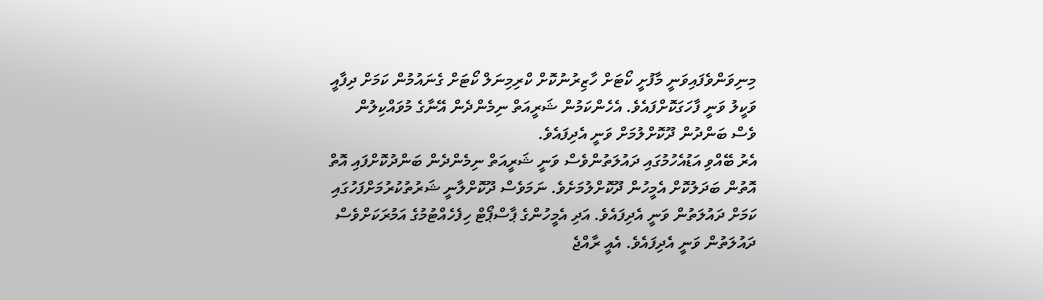މިނިވަންވެފައިވަނީ މާފުށީ ކޯޓަށް ހާޒިރުނުކޮށް ކްރިމިނަލް ކޯޓަށް ގެނައުމުން ކަމަށް ދިފާއީ ވަކީލު ވަނީ ފާހަގަކޮށްފައެވެ. އެހެންކަމުން ޝަރީއަތް ނިމެންދެން އޭނާގެ މުވައްކިލުން ވެސް ބަންދުން ދޫކޮށްލުމަށް ވަނީ އެދިފައެވެ.
އެރު ބޭއްވި އަޑުއެހުމުގައި ދައުލަތުންވެސް ވަނީ ޝަރީއަތް ނިމެންދެން ބަންދުކޮށްފައި އޮތް އޮތުން ބަދަލުކޮށް އެމީހުން ދޫކޮށްލުމަށެވެ. ނަމަވެސް ދޫކޮށްލާނީ ޝަރުތުކުރުމަށްފަހުގައި ކަމަށް ދައުލަތުން ވަނީ އެދިފައެވެ. އަދި އެމީހުންގެ ޕާސްޕޯޓް ހިފެހެއްޓުމުގެ އަމުރަކަށްވެސް ދައުލަތުން ވަނީ އެދިފައެވެ. އެއީ ރާއްޖެ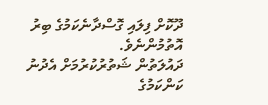ދޫކޮށް ފިލައި ގޮސްދާނެކަމުގެ ބިރު އޮތުމުންނެވެ.
ދައުލަތުން ޝަތުރުކުރުމަށް އެދުނު ކަންކަމުގެ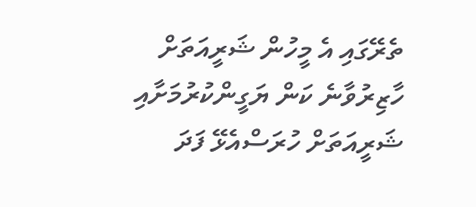ތެރޭގައި އެ މީހުން ޝަރީއަތަށް ހާޒިރުވާނެ ކަން ޔަގީންކުރުމަށާއި ޝަރީއަތަށް ހުރަސްއެޅޭ ފަދަ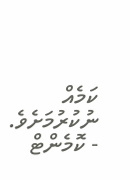ކަމެއް ނުކުރުމަށެވެ.
- ކޮމެންޓް